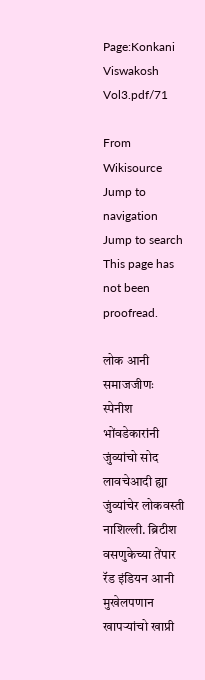Page:Konkani Viswakosh Vol3.pdf/71

From Wikisource
Jump to navigation Jump to search
This page has not been proofread.

लोक आनी समाजजीणः स्पेनीश भोंवडेकारांनी जुंव्यांचो सोद लावचेआदी ह्या जुंव्यांचेर लोकवस्ती नाशिल्ली. ब्रिटीश वसणुकेच्या तेंपार रॅड इंडियन आनी मुखेलपणान खापऱ्यांचो खाप्री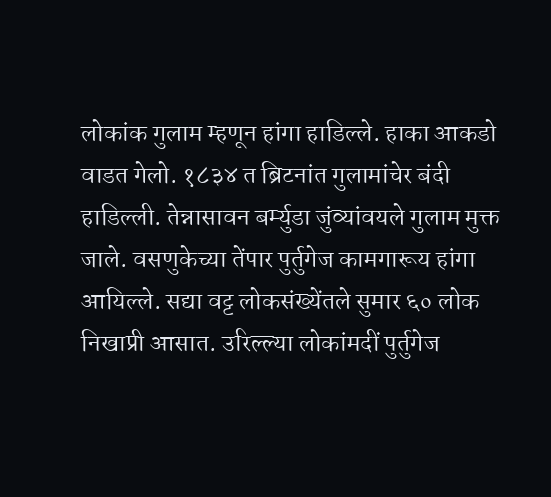लोकांक गुलाम म्हणून हांगा हाडिल्ले. हाका आकडो वाडत गेलो. १८३४ त ब्रिटनांत गुलामांचेर बंदी हाडिल्ली. तेन्नासावन बर्म्युडा जुंव्यांवयले गुलाम मुक्त जाले. वसणुकेच्या तेंपार पुर्तुगेज कामगारूय हांगा आयिल्ले. सद्या वट्ट लोकसंख्येंतले सुमार ६० लोक निखाप्री आसात. उरिल्ल्या लोकांमदीं पुर्तुगेज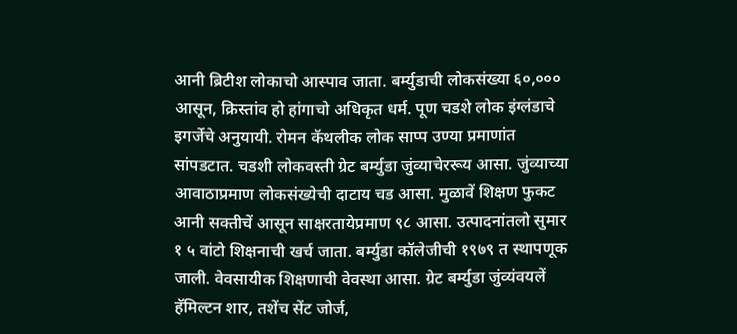आनी ब्रिटीश लोकाचो आस्पाव जाता. बर्म्युडाची लोकसंख्या ६०,००० आसून, क्रिस्तांव हो हांगाचो अधिकृत धर्म. पूण चडशे लोक इंग्लंडाचे इगर्जेचे अनुयायी. रोमन कॅथलीक लोक साप्प उण्या प्रमाणांत सांपडटात. चडशी लोकवस्ती ग्रेट बर्म्युडा जुंव्याचेररूय आसा. जुंव्याच्या आवाठाप्रमाण लोकसंख्येची दाटाय चड आसा. मुळावें शिक्षण फुकट आनी सक्तीचें आसून साक्षरतायेप्रमाण ९८ आसा. उत्पादनांतलो सुमार १ ५ वांटो शिक्षनाची खर्च जाता. बर्म्युडा कॉलेजीची १९७९ त स्थापणूक जाली. वेवसायीक शिक्षणाची वेवस्था आसा. ग्रेट बर्म्युडा जुंव्यंवयलें हॅमिल्टन शार, तशेंच सेंट जोर्ज,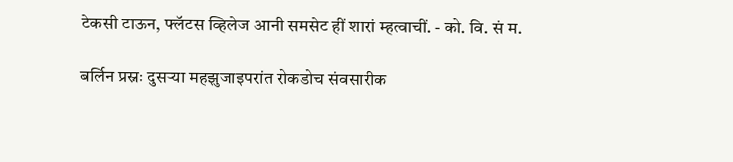टेकसी टाऊन, फ्लॅटस व्हिलेज आनी समसेट हीं शारां म्हत्वाचीं. - को. वि. सं म.

बर्लिन प्रस्नः दुसऱ्या महझुजाइपरांत रोकडोच संवसारीक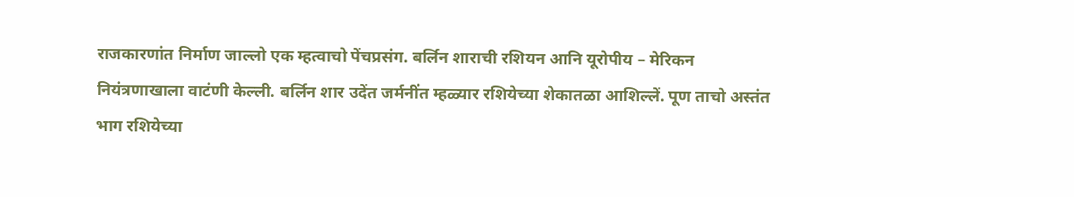राजकारणांत निर्माण जाल्लो एक म्हत्वाचो पेंचप्रसंग. बर्लिन शाराची रशियन आनि यूरोपीय – मेरिकन नियंत्रणाखाला वाटंणी केल्ली. बर्लिन शार उदेंत जर्मनींत म्हळ्यार रशियेच्या शेकातळा आशिल्लें. पूण ताचो अस्तंत भाग रशियेच्या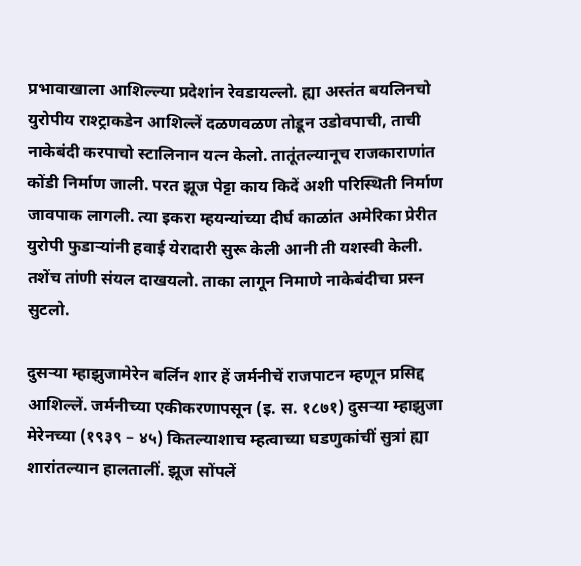प्रभावाखाला आशिल्ल्या प्रदेशांन रेवडायल्लो. ह्या अस्तंत बयलिनचो युरोपीय राश्ट्राकडेन आशिल्लें दळणवळण तोडून उडोवपाची, ताची नाकेबंदी करपाचो स्टालिनान यत्न केलो. तातूंतल्यानूच राजकाराणांत कोंडी निर्माण जाली. परत झूज पेट्टा काय किदें अशी परिस्थिती निर्माण जावपाक लागली. त्या इकरा म्हयन्यांच्या दीर्घ काळांत अमेरिका प्रेरीत युरोपी फुडाऱ्यांनी हवाई येरादारी सुरू केली आनी ती यशस्वी केली. तशेंच तांणी संयल दाखयलो. ताका लागून निमाणे नाकेबंदीचा प्रस्न सुटलो.

दुसऱ्या म्हाझुजामेरेन बर्लिन शार हें जर्मनीचें राजपाटन म्हणून प्रसिद्द आशिल्लें. जर्मनीच्या एकीकरणापसून (इ. स. १८७१) दुसऱ्या म्हाझुजा मेरेनच्या (१९३९ – ४५) कितल्याशाच म्हत्वाच्या घडणुकांचीं सुत्रां ह्या शारांतल्यान हालतालीं. झूज सोंपलें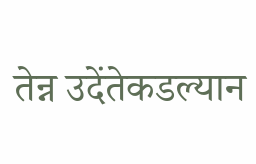तेन्न उदेंतेकडल्यान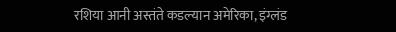रशिया आनी अस्तंते कडल्यान अमेरिका, इंग्लंड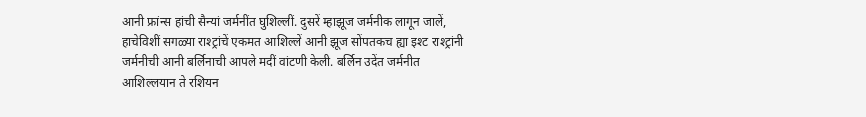आनी फ्रांन्स हांची सैन्यां जर्मनींत घुशिल्लीं. दुसरें म्हाझूज जर्मनीक लागून जालें, हाचेविशीं सगळ्या राश्ट्रांचें एकमत आशिल्लें आनी झूज सोंपतकच ह्या इश्ट राश्ट्रांनी जर्मनीची आनी बर्लिनाची आपले मदीं वांटणी केली. बर्लिन उदेंत जर्मनीत आशिल्लयान ते रशियन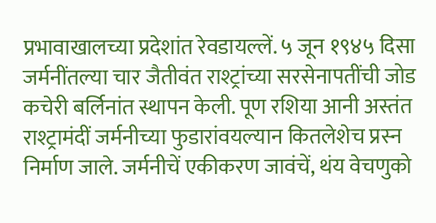प्रभावाखालच्या प्रदेशांत रेवडायल्लें. ५ जून १९४५ दिसा जर्मनींतल्या चार जैतीवंत राश्ट्रांच्या सरसेनापतींची जोड कचेरी बर्लिनांत स्थापन केली. पूण रशिया आनी अस्तंत राश्ट्रामंदीं जर्मनीच्या फुडारांवयल्यान कितलेशेच प्रस्न निर्माण जाले. जर्मनीचें एकीकरण जावंचें, थंय वेचणुको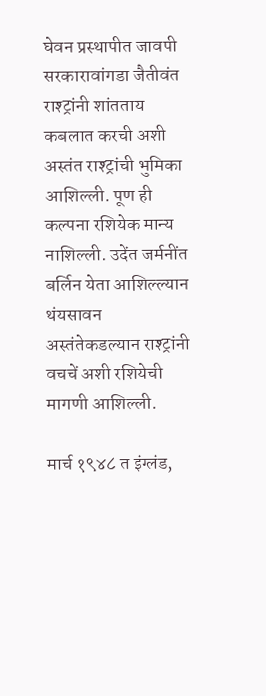घेवन प्रस्थापीत जावपी सरकारावांगडा जैतीवंत राश्ट्रांनी शांतताय कबलात करची अशी अस्तंत राश्ट्रांची भुमिका आशिल्ली. पूण ही कल्पना रशियेक मान्य नाशिल्ली. उदेंत जर्मनींत बर्लिन येता आशिल्ल्यान थंयसावन अस्तंतेकडल्यान राश्ट्रांनी वचचें अशी रशियेची मागणी आशिल्ली.

मार्च १९४८ त इंग्लंड,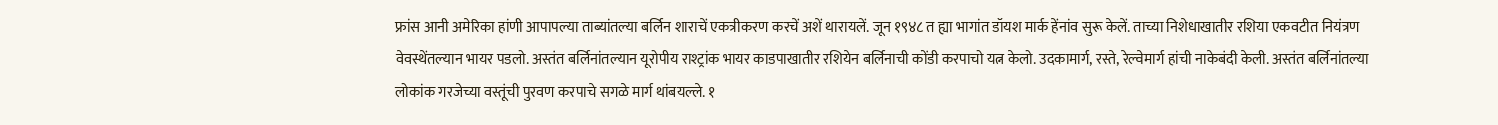फ्रांस आनी अमेरिका हांणी आपापल्या ताब्यांतल्या बर्लिन शाराचें एकत्रीकरण करचें अशें थारायलें. जून १९४८ त ह्या भागांत डॉयश मार्क हेंनांव सुरू केलें. ताच्या निशेधाखातीर रशिया एकवटीत नियंत्रण वेवस्थेंतल्यान भायर पडलो. अस्तंत बर्लिनांतल्यान यूरोपीय राश्ट्रांक भायर काडपाखातीर रशियेन बर्लिनाची कोंडी करपाचो यत्न केलो. उदकामार्ग, रस्ते, रेल्वेमार्ग हांची नाकेबंदी केली. अस्तंत बर्लिनांतल्या लोकांक गरजेच्या वस्तूंची पुरवण करपाचे सगळे मार्ग थांबयल्ले. १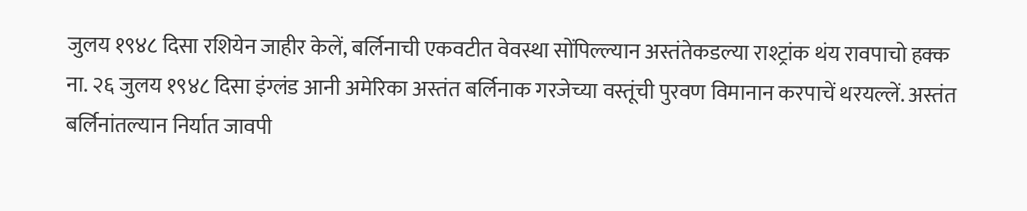जुलय १९४८ दिसा रशियेन जाहीर केलें, बर्लिनाची एकवटीत वेवस्था सोंपिल्ल्यान अस्तंतेकडल्या राश्ट्रांक थंय रावपाचो हक्क ना. २६ जुलय १९४८ दिसा इंग्लंड आनी अमेरिका अस्तंत बर्लिनाक गरजेच्या वस्तूंची पुरवण विमानान करपाचें थरयल्लें. अस्तंत बर्लिनांतल्यान निर्यात जावपी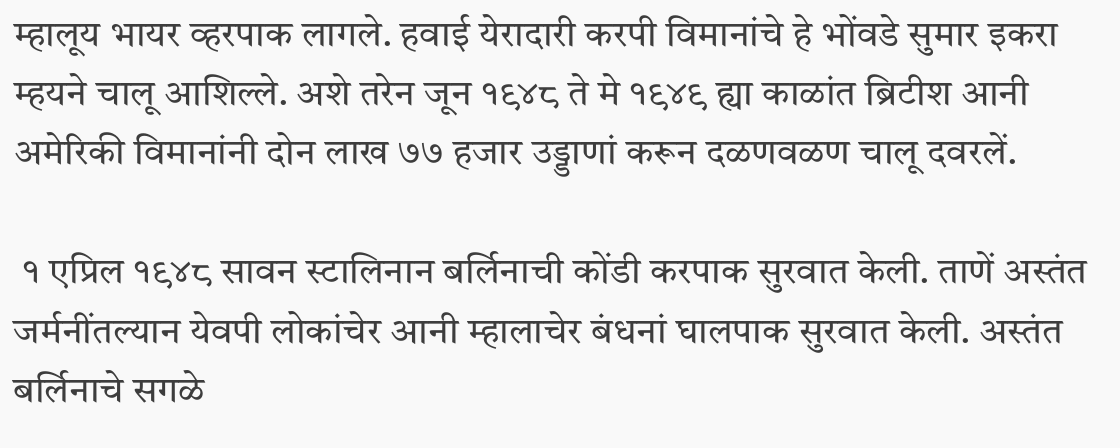म्हालूय भायर व्हरपाक लागले. हवाई येरादारी करपी विमानांचे हे भोंवडे सुमार इकरा म्हयने चालू आशिल्ले. अशे तरेन जून १९४८ ते मे १९४९ ह्या काळांत ब्रिटीश आनी अमेरिकी विमानांनी दोन लाख ७७ हजार उड्डाणां करून दळणवळण चालू दवरलें.

 १ एप्रिल १९४८ सावन स्टालिनान बर्लिनाची कोंडी करपाक सुरवात केली. ताणें अस्तंत जर्मनींतल्यान येवपी लोकांचेर आनी म्हालाचेर बंधनां घालपाक सुरवात केली. अस्तंत बर्लिनाचे सगळे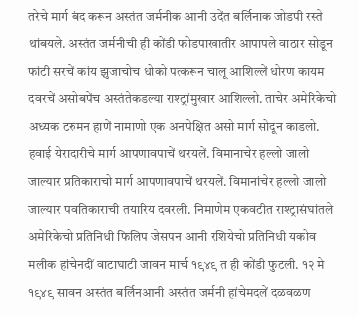तरेचे मार्ग बंद करून अस्तंत जर्मनीक आनी उदेंत बर्लिनाक जोडपी रस्ते थांबयले. अस्तंत जर्मनीची ही कोंडी फोडपाखातीर आपापले वाठार सोडून फांटी सरचें कांय झुजाचोच धोको पत्करून चालू आशिल्लें धोरण कायम दवरचें असोबपेंच अस्तंतेकडल्या राश्ट्रांमुखार आशिल्लो. ताचेर अमेरिकेचो अध्यक टरुमन हाणें नामाणो एक अनपेक्षित असो मार्ग सोदून काडलो. हवाई येरादारीचे मार्ग आपणावपाचें थरयलें. विमानाचेर हल्लो जालो जाल्यार प्रतिकाराचो मार्ग आपणावपाचें थरयलें. विमानांचेर हल्लो जालो जाल्यार पवतिकाराची तयारिय दवरली. निमाणेम एकवटीत राश्ट्रासंघांतले अमेरिकेचो प्रतिनिधी फिलिप जेसपन आनी रशियेचो प्रतिनिधी यकोव मलीक हांचेनदीं वाटाघाटी जावन मार्च १९४९ त ही कोंडी फुटली. १२ मे १९४९ सावन अस्तंत बर्लिनआनी अस्तंत जर्मनी हांचेमदलें दळवळण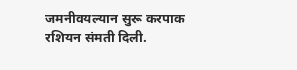जमनीवयल्यान सुरू करपाक रशियन संमती दिली.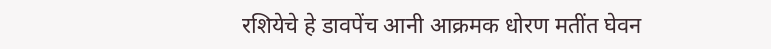रशियेचे हे डावपेंच आनी आक्रमक धोरण मतींत घेवन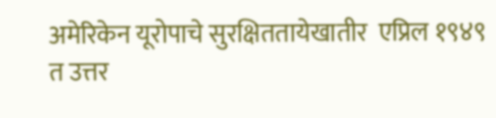अमेरिकेन यूरोपाचे सुरक्षिततायेखातीर  एप्रिल १९४९ त उत्तर